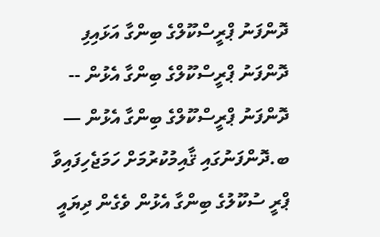ދޮންފަނު ޕްރީސްކޫލްގެ ބިންގާ އަޅައިފި
ދޮންފަނު ޕްރީސްކޫލްގެ ބިންގާ އެޅުން --
ދޮންފަނު ޕްރީސްކޫލްގެ ބިންގާ އެޅުން —
ބ.ދޮންފަނުގައި ޤާއިމުކުރުމަށް ހަމަޖެހިފައިވާ ޕްރީ ސުކޫލުގެ ބިންގާ އެޅުން ވެގެން ދިޔައީ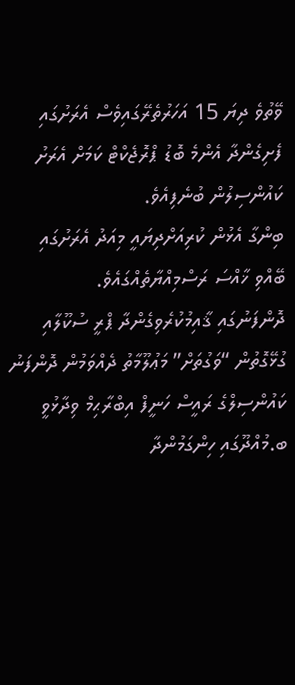ވޭތުވެ ދިޔަ 15 އަހަރުތެރޭގައިވެސް އެރަށުގައި ފެށިގެންދާ އެންމެ ބޮޑު ޕްރޮޖެކްޓް ކަމަށް އެރަށު ކައުންސިލުން ބުނެފިއެވެ.
ބިންގާ އެޅުން ކުރިއަށްދިޔައީ މިއަދު އެރަށުގައި ބޭއްވި ޚާއްސަ ރަސްމިއްޔާތެއްގައެވެ.
ދޮންފަނުގައި ޤާއިމުކުރެވިގެންދާ ޕްރީ ސުކޫލާއި ގުޅޭގޮތުން “ވަގުތަށް” މަޢުލޫމާތު ދެއްވަމުން ދޮންފަނު ކައުންސިލްގެ ރައީސް ހަނީފް އިބްރާޙިމް ވިދާޅުވީ ބ.މުއްދޫގައި ހިންގަމުންދާ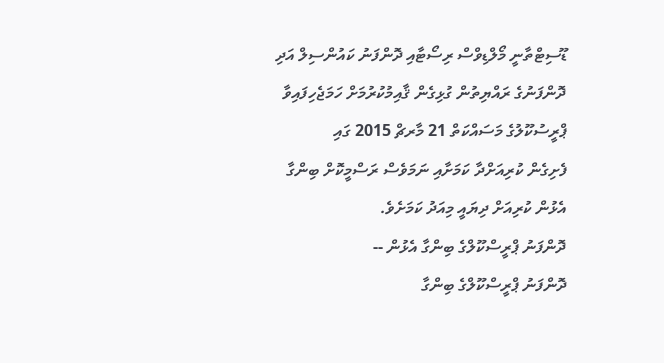ޑޫސިޓްތާނީ މޯލްޑިވްސް ރިސޯޓާއި ދޮންފަނު ކައުންސިލް އަދި ދޮންފަނުގެ ރައްޔިތުން ގުޅިގެން ޤާއިމުކުރުމަށް ހަމަޖެހިފައިވާ ޕްރީސުކޫލުގެ މަސައްކަތް 21 މާރޗް 2015 ގައި
ފެށިގެން ކުރިއަށްދާ ކަމަށާއި ނަމަވެސް ރަސްމީކޮށް ބިންގާ އެޅުން ކުރިއަށް ދިޔައީ މިއަދު ކަމަށެވެ.
ދޮންފަނު ޕްރީސްކޫލްގެ ބިންގާ އެޅުން --
ދޮންފަނު ޕްރީސްކޫލްގެ ބިންގާ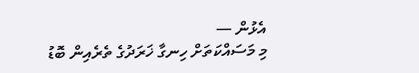އެޅުން —
މި މަސައްކަތަށް ހިނގާ ޚަރަދުގެ ތެރެއިން ބޮޑު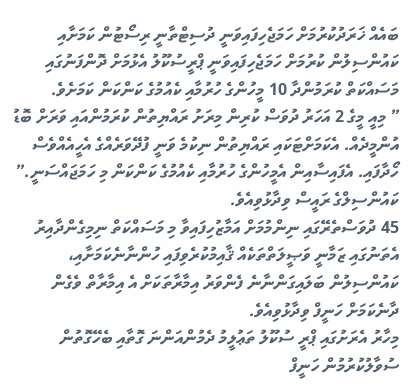ބައެއް ޚަރަދުކުރުމަށް ހަމަޖެހިފައިވަނީ ދުސިޓްތާނީ ރިސޯޓުން ކަމަށާއި ކައުންސިލުން ކުރުމަށް ހަމަޖެހިފައިވަނީ ޕްރީސުކޫލު އެޅުމަށް ދޮންފަނުގައި މަސައްކަތް ކުރަމުންދާ 10 މީހުންގެ ހުރުމާއި ކެއުމުގެ ކަންކަން ކަމަށެވެ.
” މިއީ މީގެ 2 އަހަރު ދުވަސް ކުރިން މިރަށު ރައްޔިތުން ކުރަމުންއައި ވަރަށް ބޮޑު އުންމީދެއް. އެކަމަށްޓަކައި ރައްޔިތުން ނިކުމެ ވަނީ ފުދޭވަރެއްގެ އެހީއެއްވެސް ހޯދާފައި. އެފައިސާއިން އެމީހުންގެ ހުރުމާއި ކެއުމުގެ ކަންކަން މި ހަމަޖައްސަނީ.” ކައުންސިލްގެ ރައީސް ވިދާޅުވިއެވެ.
45 ދުވަސްތެރޭގައި ނިންމުމަށް އަމާޒުހިފައިވާ މި މަސައްކަތް ނިމިގެންދާއިރު އެތަނުގައި ޒަމާނީ ވަޞީލަތްތަކެއް ޤާއިމުކުރެވިފައި ހުންނާނެކަމަށާއި، ކައުންސިލުން ބަލައިގަންނާނެ ފެންވަރު އިމާރާތަކަށް އެ އިމާރާތް ވެގެން ދާނެކަމަށް ހަނީފް ވިދާޅުވިއެވެ.
މިހާރު އެރަށުގައި ޕްރީ ސުކޫލު ތަޢުލީމު ދެމުންއަންނަ ގޮތާއި ބެހޭގޮތުން ސުވާލުކުރުމުން ހަނީފް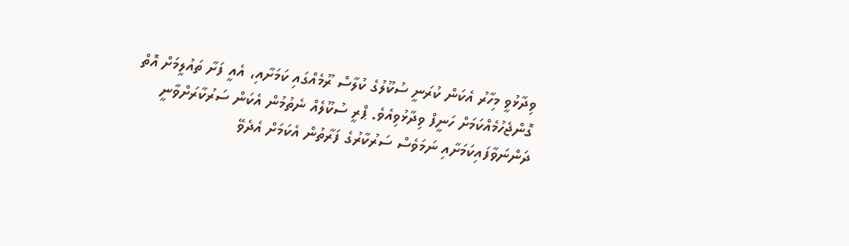ވިދާޅުވީ މިހާރު އެކަން ކުރަނީ ސުކޫލުގެ ކުލާސް ރޫމެއްގައި ކަމަށާއި، އެއީ ފަށާ ތައުލީމަށް އޮތް ގޮންޖެހުމެއްކަމަށް ހަނީފް ވިދާޅުވިއެވެ. ޕްރީ ސުކޫލެއް ނެތުމުން އެކަން ސަރުކާރަށްވާނީ ދަންނަވާފައިކަމަށާއި ނަމަވެސް ސަރުކާރުގެ ފަރާތުން އެކަމަށް އެދެވޭ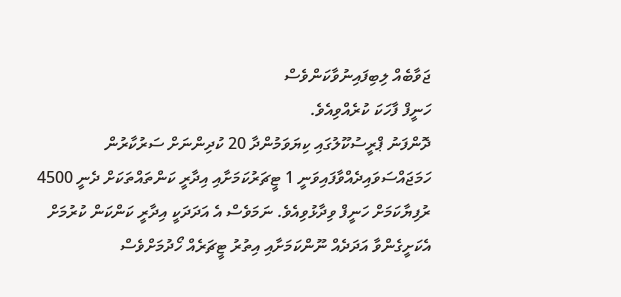ޖަވާބެއް ލިބިފައިނުވާކަންވެސް
ހަނީފް ފާހަކަ ކުރެއްވިއެވެ.
ދޮންފަނު ޕްރީސުކޫލުގައި ކިޔަވަމުންދާ 20 ކުދިންނަށް ސަރުކާރުން ހަމަޖައްސަވައިދެއްވާފައިވަނީ 1 ޓީޗަރުކަމަށާއި އިދާރީ ކަންތައްތަކަށް ދެނީ 4500 ރުފިޔާކަމަށް ހަނީފް ވިދާޅުވިއެވެ. ނަމަވެސް އެ އަދަދަކީ އިދާރީ ކަންކަން ކުރުމަށް އެކަށީގެންވާ އަދަދެއް ނޫންކަމަށާއި އިތުރު ޓީޗަރެއް ހޯދުމަށްވެސް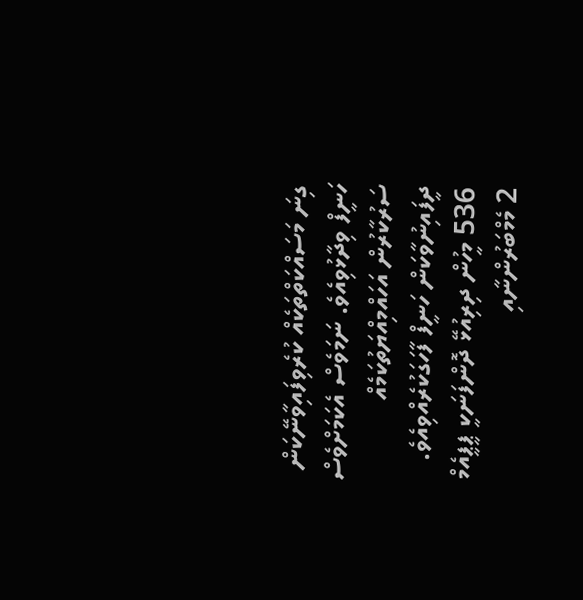ގިނަ މަސައްކަތްތަކެއް ކުރެވިފައިވާނޭކަން ހަނީފް ވިދާޅުވިއެވެ. ނަމަވެސް އެކަމަށްވެސް ސަރުކާރުން އަހައްމިއްޔަތުކަމެއް ދީފައިނުވާކަން ހަނީފް ފާހަގަކުރެއްވިއެވެ.
536 މީހުން ދިރިއުޅޭ ދޮންފަނަކީ ޕީޕީއެމް 2 މެމްބަރުންނާއި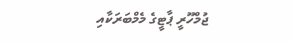ޖުމްހޫރީ ޕާޓީގެ މެމްބަރަކާއި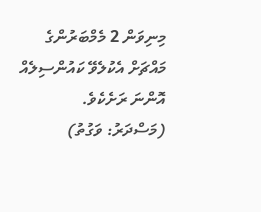މިނިވަން 2 މެމްބަރުންގެ މައްޗަށް އެކުލެވޭ ކައުންސިލެއް އޮންނަ ރަށެކެވެ.
(މަސްދަރު: ވަގުތު)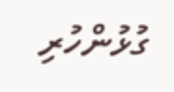ގުޅުންހުރި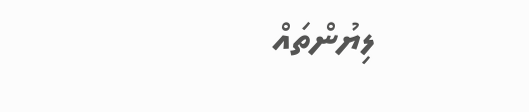ލިޔުންތައް